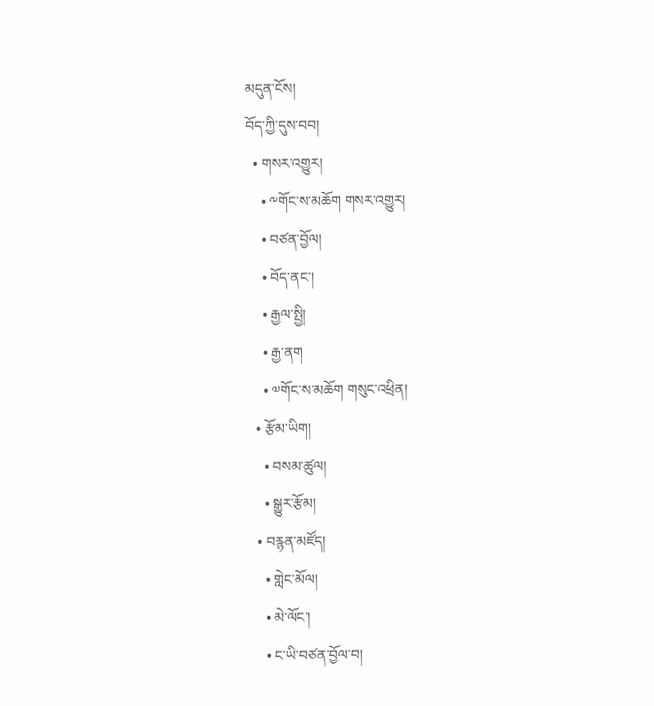མདུན་ངོས།
བོད་ཀྱི་དུས་བབ།
  • གསར་འགྱུར།
    • ༸གོང་ས་མཆོག གསར་འགྱུར།
    • བཙན་བྱོལ།
    • བོད་ནང་།
    • རྒྱལ་སྤྱི།
    • རྒྱ་ནག
    • ༧གོང་ས་མཆོག གསུང་འཕྲིན།
  • རྩོམ་ཡིག།
    • བསམ་ཚུལ།
    • སྒྱུར་རྩོམ།
  • བརྙན་མཛོད།
    • གླེང་མོལ།
    • མེ་ལོང་།
    • ང་ཡི་བཙན་བྱོལ་བ།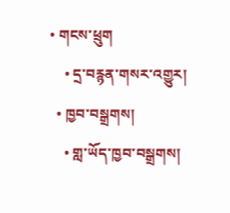• གངས་ཕྲུག
    • དྲ་བརྙན་གསར་འགྱུར།
  • ཁྱབ་བསྒྲགས།
    • གླ་ཡོད་ཁྱབ་བསྒྲགས།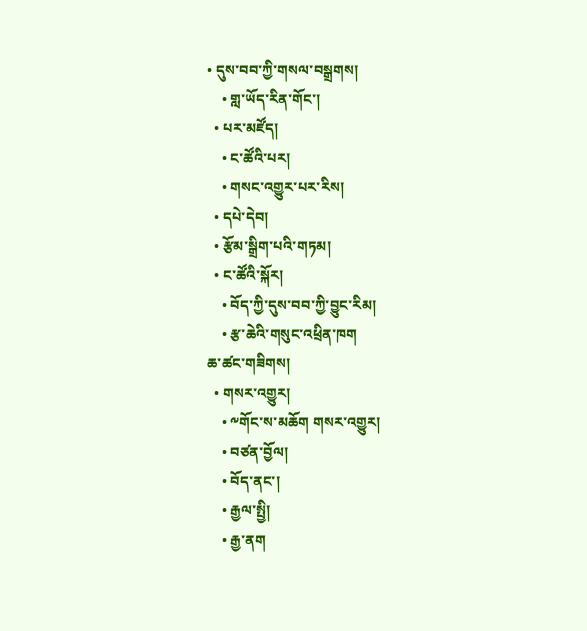• དུས་བབ་ཀྱི་གསལ་བསྒྲགས།
    • གླ་ཡོད་རིན་གོང་།
  • པར་མཛོད།
    • ང་ཚོའི་པར།
    • གསང་འགྱུར་པར་རིས།
  • དཔེ་དེབ།
  • རྩོམ་སྒྲིག་པའི་གཏམ།
  • ང་ཚོའི་སྐོར།
    • བོད་ཀྱི་དུས་བབ་ཀྱི་བྱུང་རིམ།
    • རྩ་ཆེའི་གསུང་འཕྲིན་ཁག
ཆ་ཚང་གཟིགས།
  • གསར་འགྱུར།
    • ༸གོང་ས་མཆོག གསར་འགྱུར།
    • བཙན་བྱོལ།
    • བོད་ནང་།
    • རྒྱལ་སྤྱི།
    • རྒྱ་ནག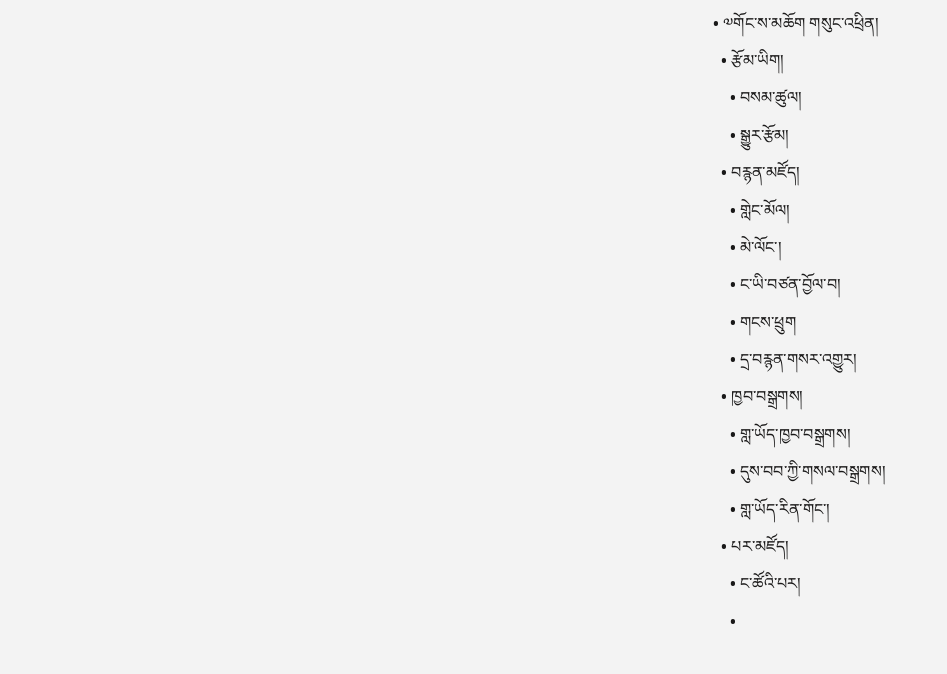• ༧གོང་ས་མཆོག གསུང་འཕྲིན།
  • རྩོམ་ཡིག།
    • བསམ་ཚུལ།
    • སྒྱུར་རྩོམ།
  • བརྙན་མཛོད།
    • གླེང་མོལ།
    • མེ་ལོང་།
    • ང་ཡི་བཙན་བྱོལ་བ།
    • གངས་ཕྲུག
    • དྲ་བརྙན་གསར་འགྱུར།
  • ཁྱབ་བསྒྲགས།
    • གླ་ཡོད་ཁྱབ་བསྒྲགས།
    • དུས་བབ་ཀྱི་གསལ་བསྒྲགས།
    • གླ་ཡོད་རིན་གོང་།
  • པར་མཛོད།
    • ང་ཚོའི་པར།
    •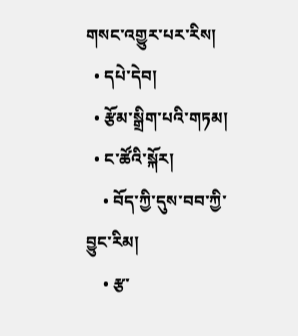གསང་འགྱུར་པར་རིས།
  • དཔེ་དེབ།
  • རྩོམ་སྒྲིག་པའི་གཏམ།
  • ང་ཚོའི་སྐོར།
    • བོད་ཀྱི་དུས་བབ་ཀྱི་བྱུང་རིམ།
    • རྩ་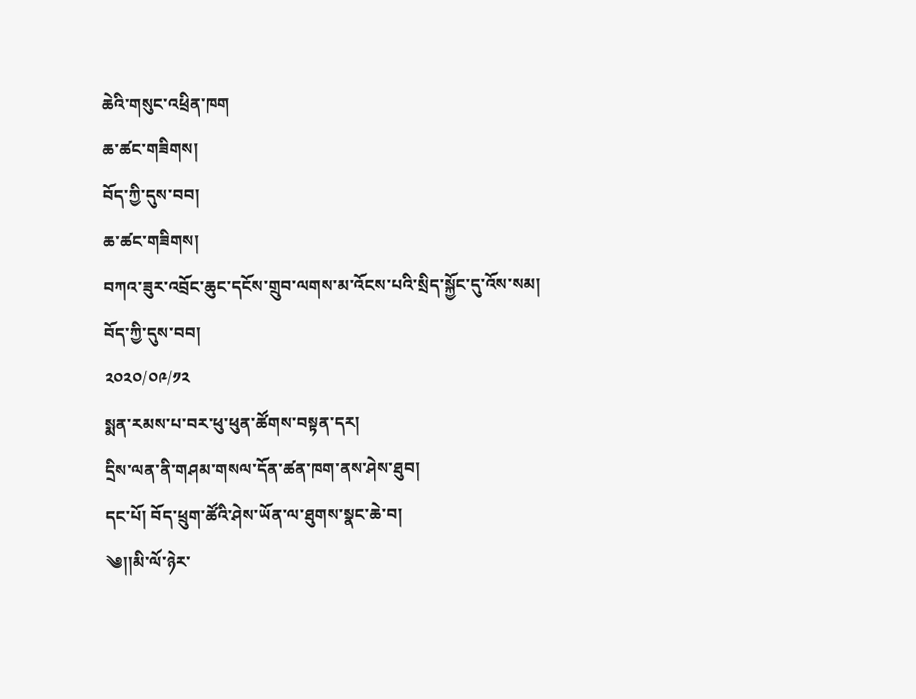ཆེའི་གསུང་འཕྲིན་ཁག
ཆ་ཚང་གཟིགས།
བོད་ཀྱི་དུས་བབ།
ཆ་ཚང་གཟིགས།
བཀའ་ཟུར་འབྲོང་ཆུང་དངོས་གྲུབ་ལགས་མ་འོངས་པའི་སྲིད་སྐྱོང་དུ་འོས་སམ།
བོད་ཀྱི་དུས་བབ།
༢༠༢༠/༠༩/༡༢
སྨན་རམས་པ་བར་ཕུ་ཕུན་ཚོགས་བསྟན་དར།
དྲིས་ལན་ནི་གཤམ་གསལ་དོན་ཚན་ཁག་ནས་ཤེས་ཐུབ།
དང་པོ། བོད་ཕྲུག་ཚོའི་ཤེས་ཡོན་ལ་ཐུགས་སྣང་ཆེ་བ།
༄།།མི་ལོ་ཉེར་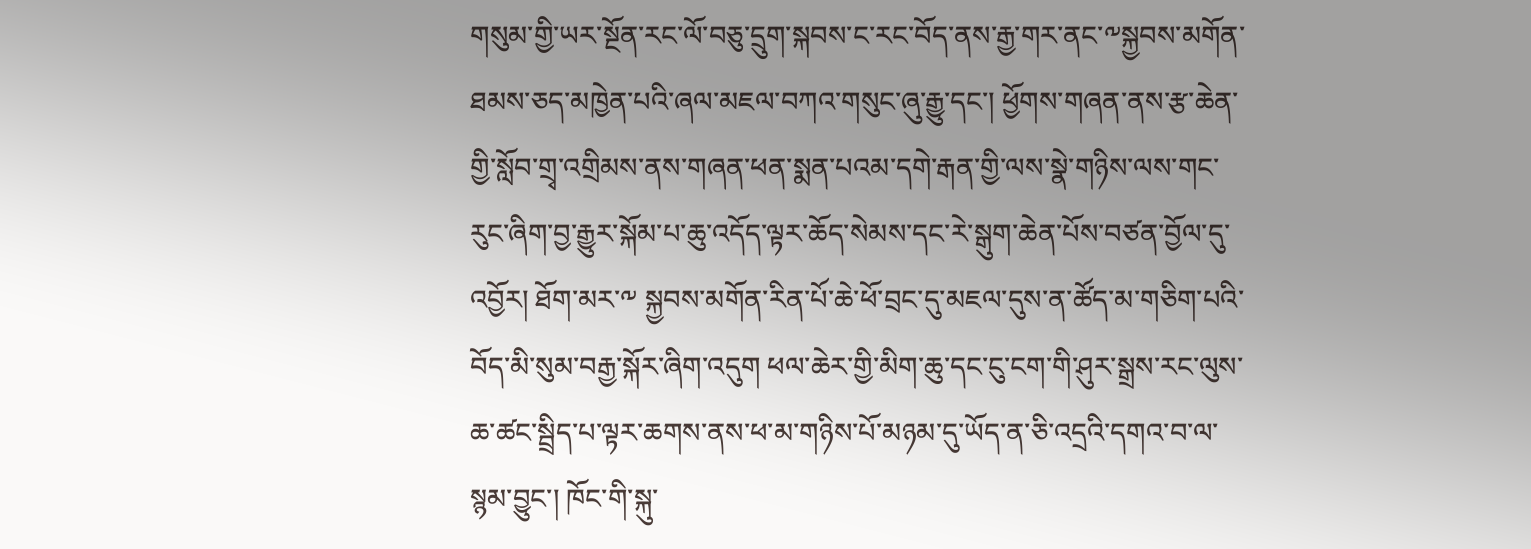གསུམ་གྱི་ཡར་སྔོན་རང་ལོ་བཅུ་དྲུག་སྐབས་ང་རང་བོད་ནས་རྒྱ་གར་ནང་༸སྐྱབས་མགོན་ཐམས་ཅད་མཁྱེན་པའི་ཞལ་མཇལ་བཀའ་གསུང་ཞུ་རྒྱུ་དང་། ཕྱོགས་གཞན་ནས་རྩ་ཆེན་གྱི་སློབ་གྲྭ་འགྲིམས་ནས་གཞན་ཕན་སྨན་པའམ་དགེ་རྒན་གྱི་ལས་སྣེ་གཉིས་ལས་གང་རུང་ཞིག་བྱ་རྒྱུར་སྐོམ་པ་ཆུ་འདོད་ལྟར་ཆོད་སེམས་དང་རེ་སྒུག་ཆེན་པོས་བཙན་བྱོལ་དུ་འབྱོར། ཐོག་མར་༸ སྐྱབས་མགོན་རིན་པོ་ཆེ་ཕོ་བྲང་དུ་མཇལ་དུས་ན་ཚོད་མ་གཅིག་པའི་བོད་མི་སུམ་བརྒྱ་སྐོར་ཞིག་འདུག ཕལ་ཆེར་གྱི་མིག་ཆུ་དང་ངུ་ངག་གི་ཤུར་སྒྲས་རང་ལུས་ཆ་ཚང་སྦྲིད་པ་ལྟར་ཆགས་ནས་ཕ་མ་གཉིས་པོ་མཉམ་དུ་ཡོད་ན་ཅི་འདྲའི་དགའ་བ་ལ་སྙམ་བྱུང་། ཁོང་གི་སྐུ་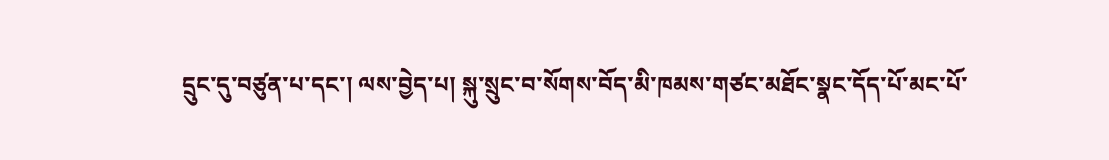དྲུང་དུ་བཙུན་པ་དང་། ལས་བྱེད་པ། སྐུ་སྲུང་བ་སོགས་བོད་མི་ཁམས་གཙང་མཐོང་སྣང་དོད་པོ་མང་པོ་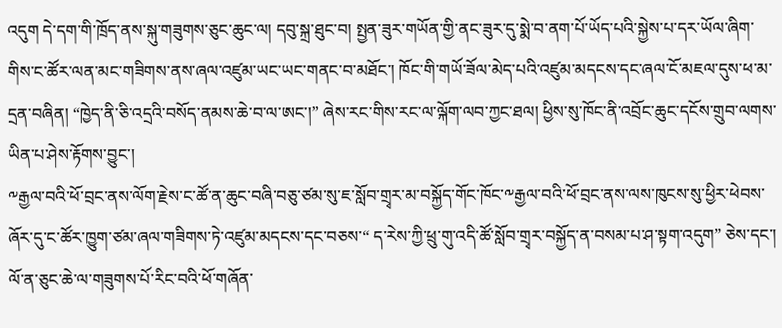འདུག དེ་དག་གི་ཁྲོད་ནས་སྐུ་གཟུགས་ཅུང་ཆུང་ལ། དབུ་སྐྲ་ཐུང་བ། སྤྱན་ཟུར་གཡོན་གྱི་ནང་ཟུར་དུ་སྨེ་བ་ནག་པོ་ཡོད་པའི་སྐྱེས་པ་དར་ཡོལ་ཞིག་གིས་ང་ཚོར་ལན་མང་གཟིགས་ནས་ཞལ་འཛུམ་ཡང་ཡང་གནང་བ་མཐོང་། ཁོང་གི་གཡོ་ཟོལ་མེད་པའི་འཛུམ་མདངས་དང་ཞལ་ངོ་མཇལ་དུས་ཕ་མ་དྲན་བཞིན། “ཁྱེད་ནི་ཅི་འདྲའི་བསོད་ནམས་ཆེ་བ་ལ་ཨང་།” ཞེས་རང་གིས་རང་ལ་ལྐོག་ལབ་ཀྱང་ཐལ། ཕྱིས་སུ་ཁོང་ནི་འབྲོང་ཆུང་དངོས་གྲུབ་ལགས་ཡིན་པ་ཤེས་རྟོགས་བྱུང་།
༸རྒྱལ་བའི་ཕོ་བྲང་ནས་ལོག་རྗེས་ང་ཚོ་ན་ཆུང་བཞི་བཅུ་ཙམ་སུ་ཇ་སློབ་གྲྭར་མ་བསྐྱོད་གོང་ཁོང་༸རྒྱལ་བའི་ཕོ་བྲང་ནས་ལས་ཁུངས་སུ་ཕྱིར་ཕེབས་ཞོར་དུ་ང་ཚོར་ཁྱུག་ཙམ་ཞལ་གཟིགས་ཏེ་འཛུམ་མདངས་དང་བཅས་“ ད་རེས་ཀྱི་ཕྲུ་གུ་འདི་ཚོ་སློབ་གྲྭར་བསྐྱོད་ན་བསམ་པ་ཤ་སྟག་འདུག” ཅེས་དང་། ལོ་ན་ཅུང་ཆེ་ལ་གཟུགས་པོ་རིང་བའི་ཕོ་གཞོན་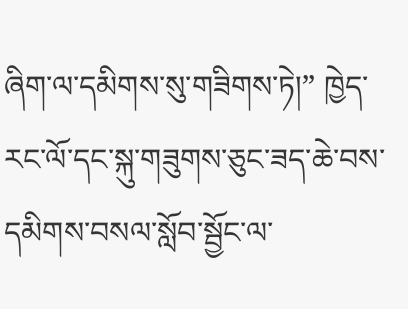ཞིག་ལ་དམིགས་སུ་གཟིགས་ཏེ།” ཁྱེད་རང་ལོ་དང་སྐུ་གཟུགས་ཅུང་ཟད་ཆེ་བས་དམིགས་བསལ་སློབ་སྦྱོང་ལ་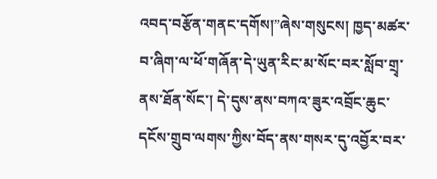འབད་བརྩོན་གནང་དགོས།”ཞེས་གསུངས། ཁྱད་མཚར་བ་ཞིག་ལ་ཕོ་གཞོན་དེ་ཡུན་རིང་མ་སོང་བར་སློབ་གྲྭ་ནས་ཐོན་སོང་། དེ་དུས་ནས་བཀའ་ཟུར་འབྲོང་ཆུང་དངོས་གྲུབ་ལགས་ཀྱིས་བོད་ནས་གསར་དུ་འབྱོར་བར་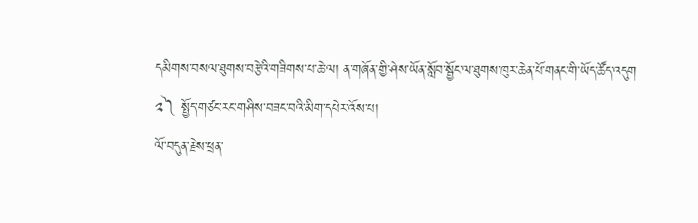དམིགས་བསལ་ཐུགས་བརྩེའི་གཟིགས་པ་ཆེ་ལ། ན་གཞོན་གྱི་ཤེས་ཡོན་སློབ་སྦྱོང་ལ་ཐུགས་ཁུར་ཆེན་པོ་གནང་གི་ཡོད་ཚོད་འདུག
༢༽ སྤྱོད་གཙང་རང་གཤིས་བཟང་བའི་མིག་དཔེར་འོས་པ།
ལོ་བདུན་རྗེས་ཕྲན་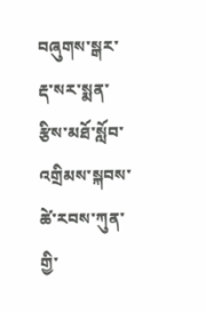བཞུགས་སྒར་རྡ་སར་སྨན་རྩིས་མཐོ་སློབ་འགྲིམས་སྐབས་ཚེ་རབས་ཀུན་གྱི་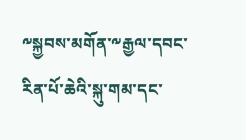༸སྐྱབས་མགོན་༸རྒྱལ་དབང་རིན་པོ་ཆེའི་སྐུ་གམ་དང་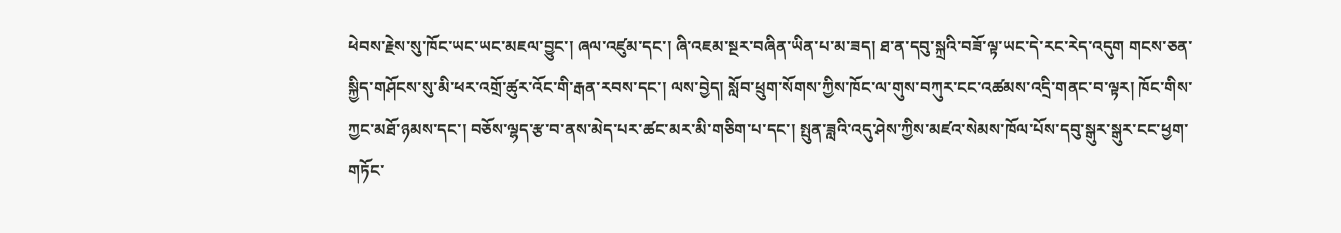ཕེབས་རྗེས་སུ་ཁོང་ཡང་ཡང་མཇལ་བྱུང་། ཞལ་འཛུམ་དང་། ཞི་འཇམ་སྔར་བཞིན་ཡིན་པ་མ་ཟད། ཐ་ན་དབུ་སྐྲའི་བཟོ་ལྟ་ཡང་དེ་རང་རེད་འདུག གངས་ཅན་སྐྱིད་གཤོངས་སུ་མི་ཕར་འགྲོ་ཚུར་འོང་གི་རྒན་རབས་དང་། ལས་བྱེད། སློབ་ཕྲུག་སོགས་ཀྱིས་ཁོང་ལ་གུས་བཀུར་ངང་འཚམས་འདྲི་གནང་བ་ལྟར། ཁོང་གིས་ཀྱང་མཐོ་ཉམས་དང་། བཅོས་ལྷད་རྩ་བ་ནས་མེད་པར་ཚང་མར་མི་གཅིག་པ་དང་། སྤུན་ཟླའི་འདུ་ཤེས་ཀྱིས་མཛའ་སེམས་ཁོལ་པོས་དབུ་སྒུར་སྒུར་ངང་ཕྱག་གཏོང་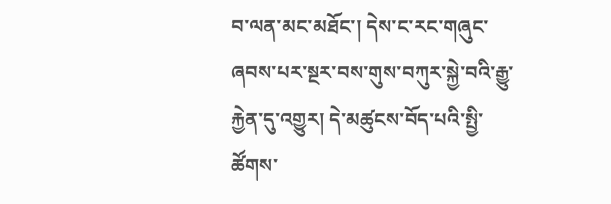བ་ལན་མང་མཐོང་། དེས་ང་རང་གཞུང་ཞབས་པར་སྔར་བས་གུས་བཀུར་སྐྱེ་བའི་རྒྱུ་རྐྱེན་དུ་འགྱུར། དེ་མཚུངས་བོད་པའི་སྤྱི་ཚོགས་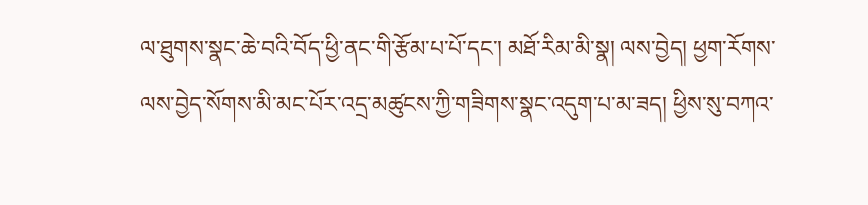ལ་ཐུགས་སྣང་ཆེ་བའི་བོད་ཕྱི་ནང་གི་རྩོམ་པ་པོ་དང་། མཐོ་རིམ་མི་སྣ། ལས་བྱེད། ཕྱག་རོགས་ལས་བྱེད་སོགས་མི་མང་པོར་འདྲ་མཚུངས་ཀྱི་གཟིགས་སྣང་འདུག་པ་མ་ཟད། ཕྱིས་སུ་བཀའ་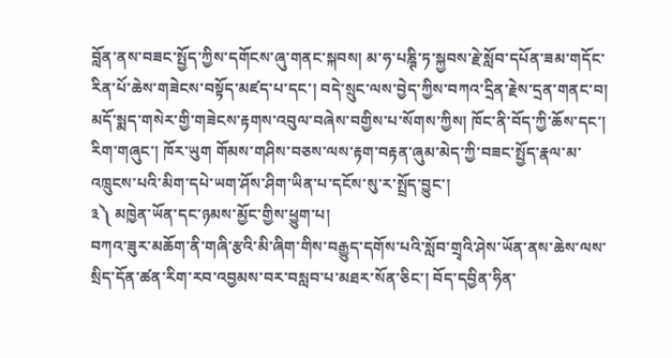བློན་ནས་བཟང་སྤྱོད་ཀྱིས་དགོངས་ཞུ་གནང་སྐབས། མ་ཧ་པཎྚི་ཏ་སྐྱབས་རྗེ་སློབ་དཔོན་ཟམ་གདོང་རིན་པོ་ཆེས་གཟེངས་བསྟོད་མཛད་པ་དང་། བདེ་སྲུང་ལས་བྱེད་ཀྱིས་བཀའ་དྲིན་རྗེས་དྲན་གནང་བ། མདོ་སྨད་གསེར་གྱི་གཟེངས་རྟགས་འབུལ་བཞེས་བགྱིས་པ་སོགས་ཀྱིས། ཁོང་ནི་བོད་ཀྱི་ཆོས་དང་། རིག་གཞུང་། ཁོར་ཡུག གོམས་གཤིས་བཅས་ལས་རྟག་བརྟན་ཞུམ་མེད་ཀྱི་བཟང་སྤྱོད་རྣལ་མ་འཁྲུངས་པའི་མིག་དཔེ་ཡག་ཤོས་ཤིག་ཡིན་པ་དངོས་སུ་ར་སྤྲོད་བྱུང་།
༣༽ མཁྱེན་ཡོན་དང་ཉམས་མྱོང་གྱིས་ཕྱུག་པ།
བཀའ་ཟུར་མཆོག་ནི་གཞི་རྩའི་མི་ཞིག་གིས་བརྒྱུད་དགོས་པའི་སློབ་གྲྭའི་ཤེས་ཡོན་ནས་ཆེས་ལས་སྲིད་དོན་ཚན་རིག་རབ་འབྱམས་བར་བསླབ་པ་མཐར་སོན་ཅིང་། བོད་དབྱིན་ཧིན་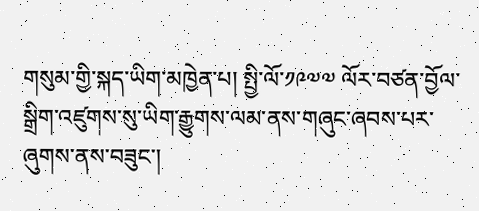གསུམ་གྱི་སྐད་ཡིག་མཁྱེན་པ། སྤྱི་ལོ་༡༩༧༧ ལོར་བཙན་བྱོལ་སྒྲིག་འཛུགས་སུ་ཡིག་རྒྱུགས་ལམ་ནས་གཞུང་ཞབས་པར་ཞུགས་ནས་བཟུང་།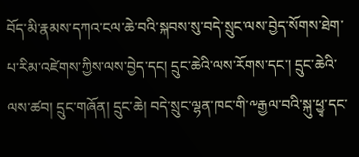བོད་མི་རྣམས་དཀའ་ངལ་ཆེ་བའི་སྐབས་སུ་བདེ་སྲུང་ལས་བྱེད་སོགས་ཐེག་པ་རིམ་འཛེགས་ཀྱིས་ལས་བྱེད་དང། དྲུང་ཆེའི་ལས་རོགས་དང་། དྲུང་ཆེའི་ལས་ཚབ། དྲུང་གཞོན། དྲུང་ཆེ། བདེ་སྲུང་ལྷན་ཁང་གི་༸རྒྱལ་བའི་སྐུ་ཕྱྭ་དང་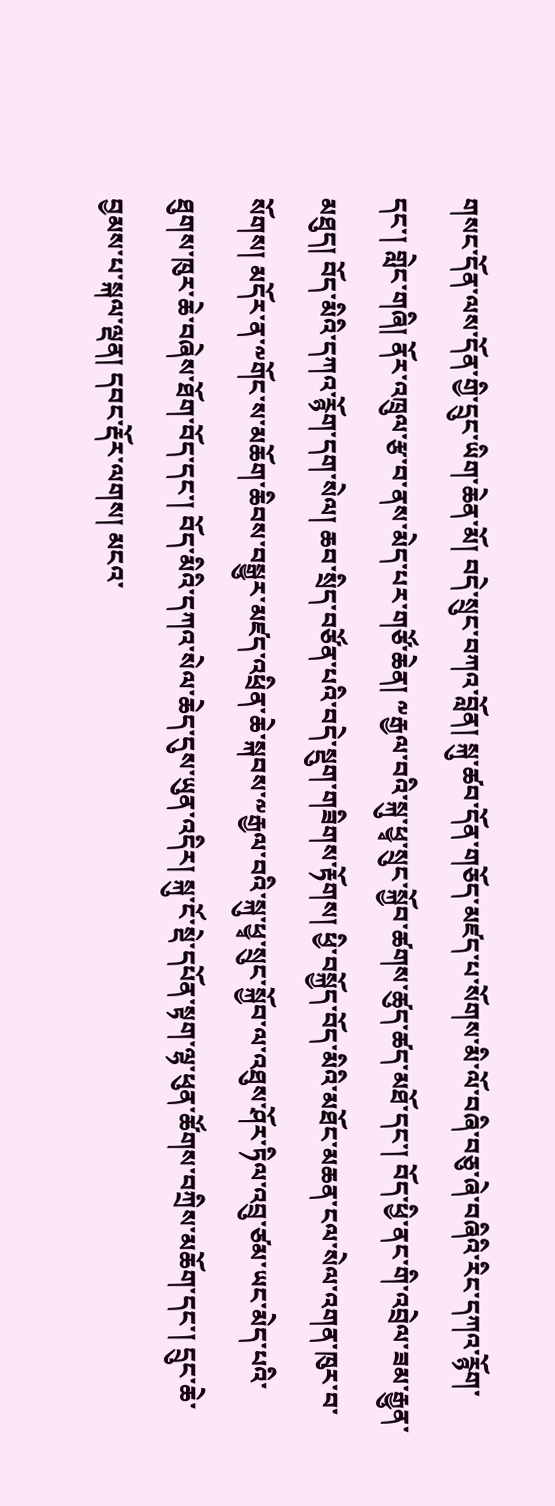གསང་དོན་ལས་དོན་གྱི་དྲུང་ཡིག་ཆེན་མོ། བདེ་སྲུང་བཀའ་བློན། སྐུ་ཚབ་དོན་གཅོད་མཛད་པ་སོགས་མི་ལོ་བཞི་བཅུ་ཞེ་བཞིའི་རིང་དཀའ་རྙོག་དང་། གླེང་གཞི། ནོར་འཁྲུལ་རྩ་བ་ནས་མེད་པར་གཙོ་ཆེན། ༸རྒྱལ་བའི་སྐུ་ཕྱྭ་སྲུང་སྐྱོབ་ཚགས་ཚུད་ཚད་མཐོ་དང་། བོད་ཕྱི་ནང་གི་འབྲེལ་ཟམ་རྒྱུན་མཐུད། བོད་མིའི་དཀའ་རྙོག་དག་སེལ། ཆབ་སྲིད་བཙོན་པའི་བདེ་སྡུག་གཟིགས་རྟོགས། ཕྱི་བསྐྱོད་བོད་མིའི་མཐོང་མཆན་ངལ་སེལ་འགན་ཁུར་བ་སོགས། མདོར་ན་༸གོང་ས་མཆོག་ཆིབས་བསྒྱུར་མཛད་འཕྲིན་ཆེ་སྐབས་༸རྒྱལ་བའི་སྐུ་ཕྱྭ་སྲུང་སྐྱོབ་ལ་འཐུས་ཤོར་ཏིལ་འབྲུ་ཙམ་ཡང་མེད་པའི་ཐུགས་ཁུར་ཆེ་བཞེས་ཐོག་བོད་དང་། བོད་མིའི་དཀའ་སེལ་ཆེད་དུས་ཡུན་འདིར། སྐུ་ངོ་སྡེ་དཔོན་སྟག་ལྷ་ཕུན་ཚོགས་བཀྲིས་མཆོག་དང་། དྲུང་ཆེ་བྱམས་པ་སྐལ་ལྡན། དབང་རྡོར་ལགས། མངའ་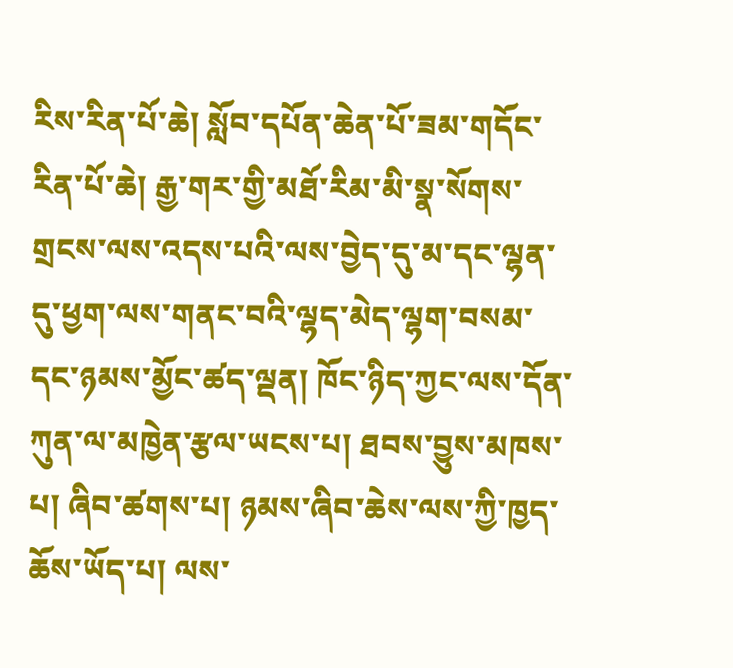རིས་རིན་པོ་ཆེ། སློབ་དཔོན་ཆེན་པོ་ཟམ་གདོང་རིན་པོ་ཆེ། རྒྱ་གར་གྱི་མཐོ་རིམ་མི་སྣ་སོགས་གྲངས་ལས་འདས་པའི་ལས་བྱེད་དུ་མ་དང་ལྷན་དུ་ཕྱག་ལས་གནང་བའི་ལྷད་མེད་ལྷག་བསམ་དང་ཉམས་མྱོང་ཚད་ལྡན། ཁོང་ཉིད་ཀྱང་ལས་དོན་ཀུན་ལ་མཁྱེན་རྩལ་ཡངས་པ། ཐབས་བྱུས་མཁས་པ། ཞིབ་ཚགས་པ། ཉམས་ཞིབ་ཆེས་ལས་ཀྱི་ཁྱད་ཆོས་ཡོད་པ། ལས་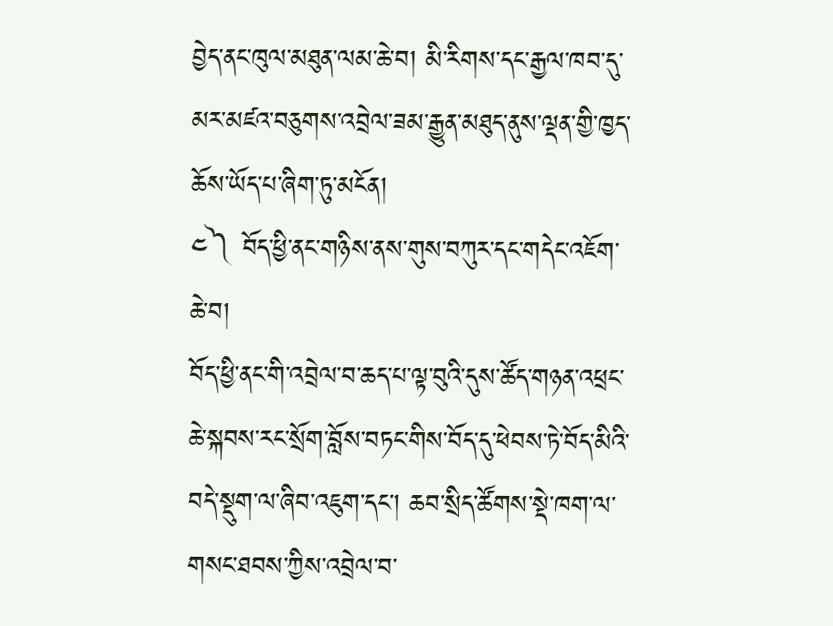བྱེད་ནང་ཁུལ་མཐུན་ལམ་ཆེ་བ། མི་རིགས་དང་རྒྱལ་ཁབ་དུ་མར་མཛའ་བཅུགས་འབྲེལ་ཟམ་རྒྱུན་མཐུད་ནུས་ལྡན་གྱི་ཁྱད་ཆོས་ཡོད་པ་ཞིག་ཏུ་མངོན།
༤༽ བོད་ཕྱི་ནང་གཉིས་ནས་གུས་བཀུར་དང་གདེང་འཇོག་ཆེ་བ།
བོད་ཕྱི་ནང་གི་འབྲེལ་བ་ཆད་པ་ལྟ་བུའི་དུས་ཚོད་གཉན་འཕྲང་ཆེ་སྐབས་རང་སྲོག་བློས་བཏང་གིས་བོད་དུ་ཕེབས་ཏེ་བོད་མིའི་བདེ་སྡུག་ལ་ཞིབ་འཇུག་དང་། ཆབ་སྲིད་ཚོགས་སྡེ་ཁག་ལ་གསང་ཐབས་ཀྱིས་འབྲེལ་བ་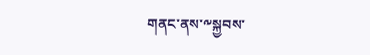གནང་ནས་༸སྐྱབས་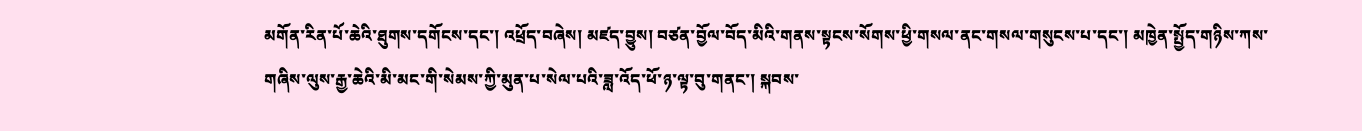མགོན་རིན་པོ་ཆེའི་ཐུགས་དགོངས་དང་། འཕྲོད་བཞེས། མཛད་བྱུས། བཙན་བྱོལ་བོད་མིའི་གནས་སྟངས་སོགས་ཕྱི་གསལ་ནང་གསལ་གསུངས་པ་དང་། མཁྱེན་སྤྱོད་གཉིས་ཀས་གཞིས་ལུས་རྒྱ་ཆེའི་མི་མང་གི་སེམས་ཀྱི་མུན་པ་སེལ་པའི་ཟླ་འོད་ཕོ་ཉ་ལྟ་བུ་གནང་། སྐབས་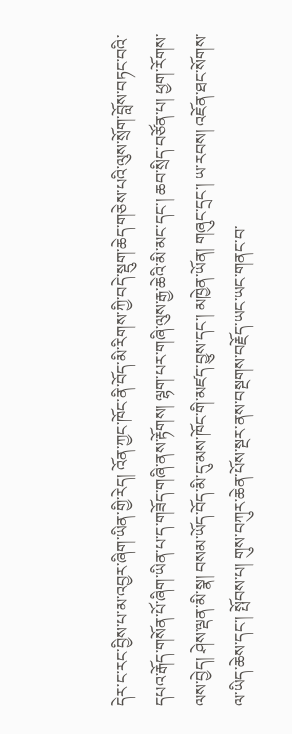དེར་ང་རང་བྱིས་པ་མ་འབྱར་ཞིག་ཡིན་གྱི་རེད། འོན་ཀྱང་ཁོང་ནི་བོད་མི་རིགས་ཀྱི་བདེ་སྡུག་ཆེད་གཅེས་པའི་ལུས་སྲོག་བློས་བཏང་བའི་དཔའ་རྒོད་གསོན་པོ་ཞིག་ཡིན་པ་ད་གཟོད་གཞི་ནས་རྟོགས། ལྷག་པར་གཞི་ལུས་རྒྱ་ཆེའི་མི་མང་དང་། ཆབ་སྲིད་བཙོན་པ། ཕྱག་རོགས་ལས་བྱེད། ཤེས་ལྡན་མི་སྣ། བསམ་ཡོད་བོད་མི་དུ་མས་ཁོང་གི་མཛད་བྱུས་དང་། མཁྱེན་ཡོན། གཞུང་དྲང་། ཡ་རབས། འཇོན་ཐང་སོགས་ལ་ཡིད་ཆེས་དང་། སྤོབས་པ། གུས་བཀུར་ཆེན་པོས་སྔར་ནས་བསྔགས་བརྗོད་ཡང་ཡང་གནང་བ་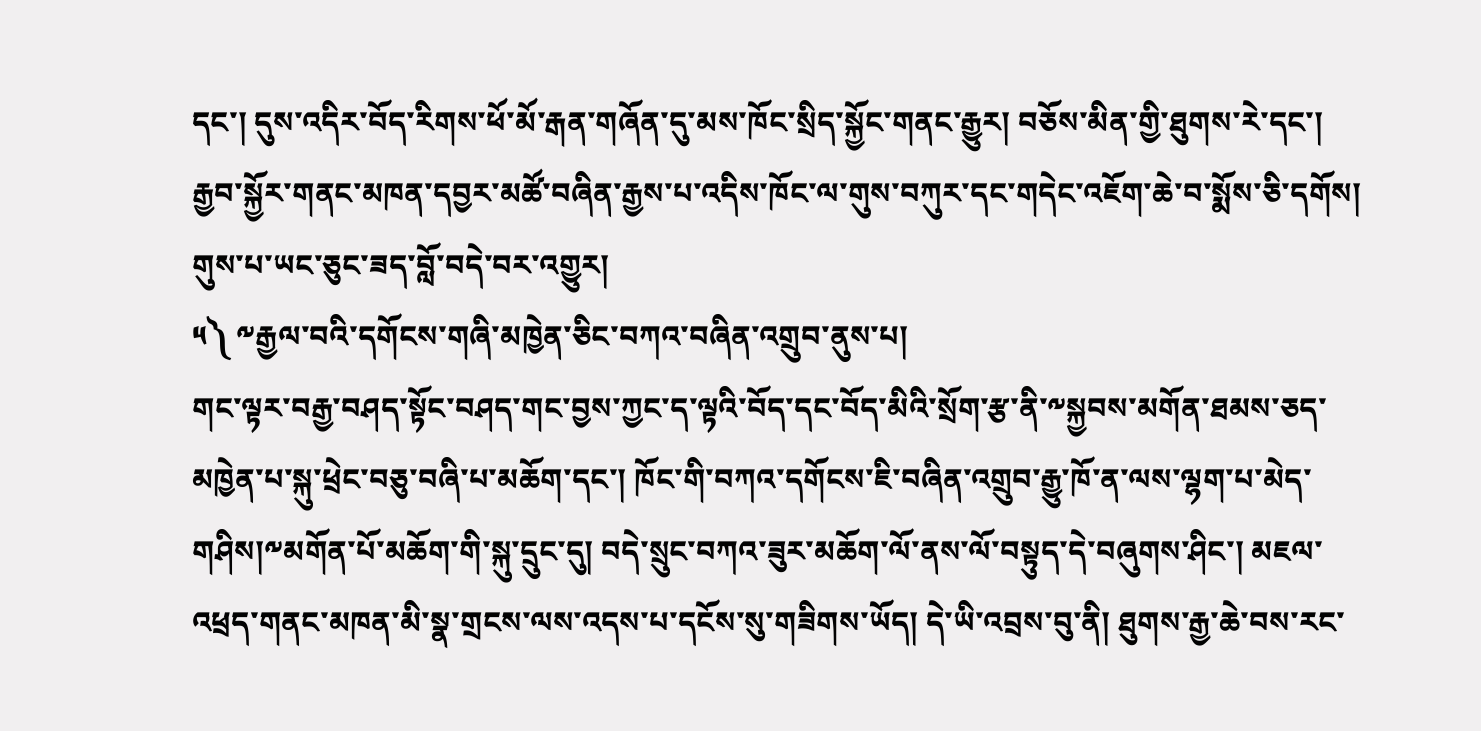དང་། དུས་འདིར་བོད་རིགས་ཕོ་མོ་རྒན་གཞོན་དུ་མས་ཁོང་སྲིད་སྐྱོང་གནང་རྒྱུར། བཅོས་མིན་གྱི་ཐུགས་རེ་དང་། རྒྱབ་སྐྱོར་གནང་མཁན་དབྱར་མཚོ་བཞིན་རྒྱས་པ་འདིས་ཁོང་ལ་གུས་བཀུར་དང་གདེང་འཇོག་ཆེ་བ་སྨོས་ཅི་དགོས། གུས་པ་ཡང་ཅུང་ཟད་བློ་བདེ་བར་འགྱུར།
༥༽ ༸རྒྱལ་བའི་དགོངས་གཞི་མཁྱེན་ཅིང་བཀའ་བཞིན་འགྲུབ་ནུས་པ།
གང་ལྟར་བརྒྱ་བཤད་སྟོང་བཤད་གང་བྱས་ཀྱང་ད་ལྟའི་བོད་དང་བོད་མིའི་སྲོག་རྩ་ནི་༸སྐྱབས་མགོན་ཐམས་ཅད་མཁྱེན་པ་སྐུ་ཕྲེང་བཅུ་བཞི་པ་མཆོག་དང་། ཁོང་གི་བཀའ་དགོངས་ཇི་བཞིན་འགྲུབ་རྒྱུ་ཁོ་ན་ལས་ལྷག་པ་མེད་གཤིས།༸མགོན་པོ་མཆོག་གི་སྐུ་དྲུང་དུ། བདེ་སྲུང་བཀའ་ཟུར་མཆོག་ལོ་ནས་ལོ་བསྟུད་དེ་བཞུགས་ཤིང་། མཇལ་འཕྲད་གནང་མཁན་མི་སྣ་གྲངས་ལས་འདས་པ་དངོས་སུ་གཟིགས་ཡོད། དེ་ཡི་འབྲས་བུ་ནི། ཐུགས་རྒྱ་ཆེ་བས་རང་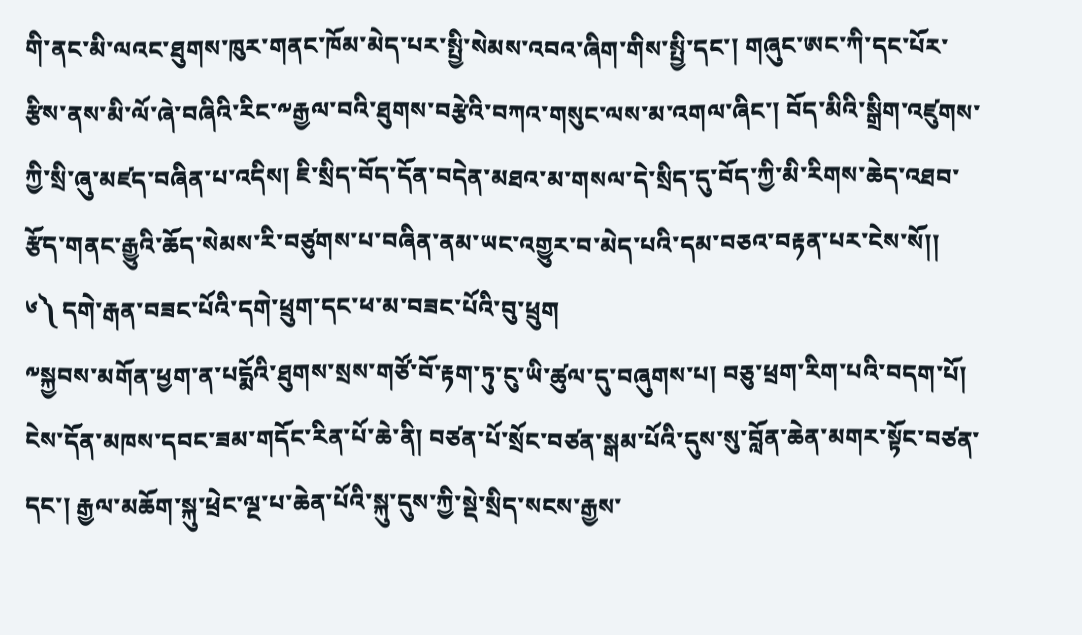གི་ནང་མི་ལའང་ཐུགས་ཁུར་གནང་ཁོམ་མེད་པར་སྤྱི་སེམས་འབའ་ཞིག་གིས་སྤྱི་དང་། གཞུང་ཨང་ཀི་དང་པོར་རྩིས་ནས་མི་ལོ་ཞེ་བཞིའི་རིང་༸རྒྱལ་བའི་ཐུགས་བརྩེའི་བཀའ་གསུང་ལས་མ་འགལ་ཞིང་། བོད་མིའི་སྒྲིག་འཛུགས་ཀྱི་སྲི་ཞུ་མཛད་བཞིན་པ་འདིས། ཇི་སྲིད་བོད་དོན་བདེན་མཐའ་མ་གསལ་དེ་སྲིད་དུ་བོད་ཀྱི་མི་རིགས་ཆེད་འཐབ་རྩོད་གནང་རྒྱུའི་ཆོད་སེམས་རི་བཙུགས་པ་བཞིན་ནམ་ཡང་འགྱུར་བ་མེད་པའི་དམ་བཅའ་བརྟན་པར་ངེས་སོ།།
༦༽ དགེ་རྒན་བཟང་པོའི་དགེ་ཕྲུག་དང་ཕ་མ་བཟང་པོའི་བུ་ཕྲུག
༸སྐྱབས་མགོན་ཕྱག་ན་པདྨོའི་ཐུགས་སྲས་གཙོ་བོ་རྟག་ཏུ་ངུ་ཡི་ཚུལ་དུ་བཞུགས་པ། བཅུ་ཕྲག་རིག་པའི་བདག་པོ། ངེས་དོན་མཁས་དབང་ཟམ་གདོང་རིན་པོ་ཆེ་ནི། བཙན་པོ་སྲོང་བཙན་སྒམ་པོའི་དུས་སུ་བློན་ཆེན་མགར་སྟོང་བཙན་དང་། རྒྱལ་མཆོག་སྐུ་ཕྲེང་ལྔ་པ་ཆེན་པོའི་སྐུ་དུས་ཀྱི་སྡེ་སྲིད་སངས་རྒྱས་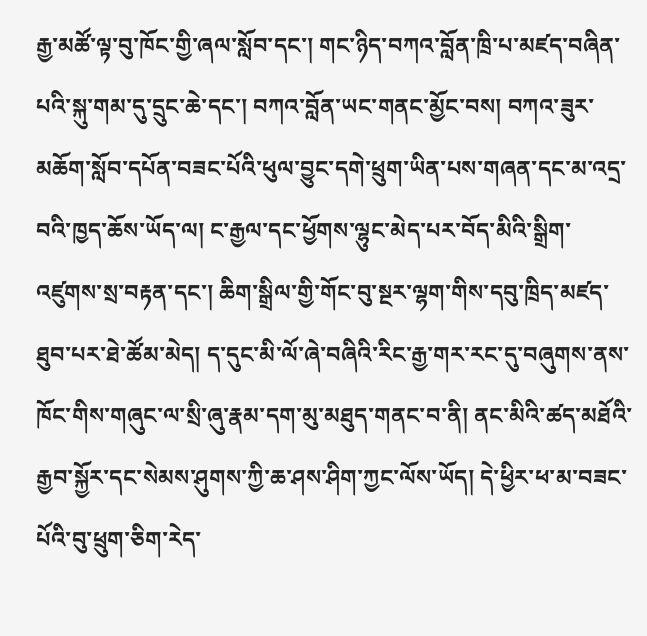རྒྱ་མཚོ་ལྟ་བུ་ཁོང་གྱི་ཞལ་སློབ་དང་། གང་ཉིད་བཀའ་བློན་ཁྲི་པ་མཛད་བཞིན་པའི་སྐུ་གམ་དུ་དྲུང་ཆེ་དང་། བཀའ་བློན་ཡང་གནང་མྱོང་བས། བཀའ་ཟུར་མཆོག་སློབ་དཔོན་བཟང་པོའི་ཕུལ་བྱུང་དགེ་ཕྲུག་ཡིན་པས་གཞན་དང་མ་འདྲ་བའི་ཁྱད་ཆོས་ཡོད་ལ། ང་རྒྱལ་དང་ཕྱོགས་ལྷུང་མེད་པར་བོད་མིའི་སྒྲིག་འཛུགས་སྲ་བརྟན་དང་། ཆིག་སྒྲིལ་གྱི་གོང་བུ་སྔར་ལྷག་གིས་དབུ་ཁྲིད་མཛད་ཐུབ་པར་ཐེ་ཚོམ་མེད། ད་དུང་མི་ལོ་ཞེ་བཞིའི་རིང་རྒྱ་གར་རང་དུ་བཞུགས་ནས་ཁོང་གིས་གཞུང་ལ་སྲི་ཞུ་རྣམ་དག་མུ་མཐུད་གནང་བ་ནི། ནང་མིའི་ཚད་མཐོའི་རྒྱབ་སྐྱོར་དང་སེམས་ཤུགས་ཀྱི་ཆ་ཤས་ཤིག་ཀྱང་ལོས་ཡོད། དེ་ཕྱིར་ཕ་མ་བཟང་པོའི་བུ་ཕྲུག་ཅིག་རེད་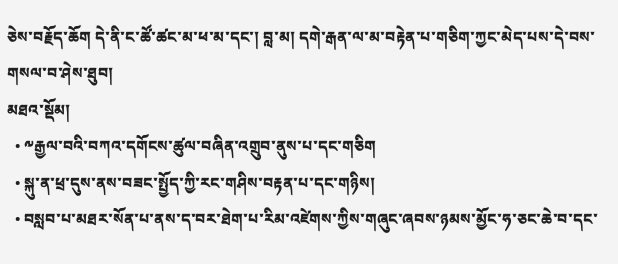ཅེས་བརྗོད་ཆོག དེ་ནི་ང་ཚོ་ཚང་མ་ཕ་མ་དང་། བླ་མ། དགེ་རྒན་ལ་མ་བརྟེན་པ་གཅིག་ཀྱང་མེད་པས་དེ་བས་གསལ་བ་ཤེས་ཐུབ།
མཐའ་སྡོམ།
  • ༸རྒྱལ་བའི་བཀའ་དགོངས་ཚུལ་བཞིན་འགྲུབ་ནུས་པ་དང་གཅིག
  • སྐུ་ན་ཕྲ་དུས་ནས་བཟང་སྤྱོད་ཀྱི་རང་གཤིས་བརྟན་པ་དང་གཉིས།
  • བསླབ་པ་མཐར་སོན་པ་ནས་ད་བར་ཐེག་པ་རིམ་འཛེགས་ཀྱིས་གཞུང་ཞབས་ཉམས་མྱོང་ཧ་ཅང་ཆེ་བ་དང་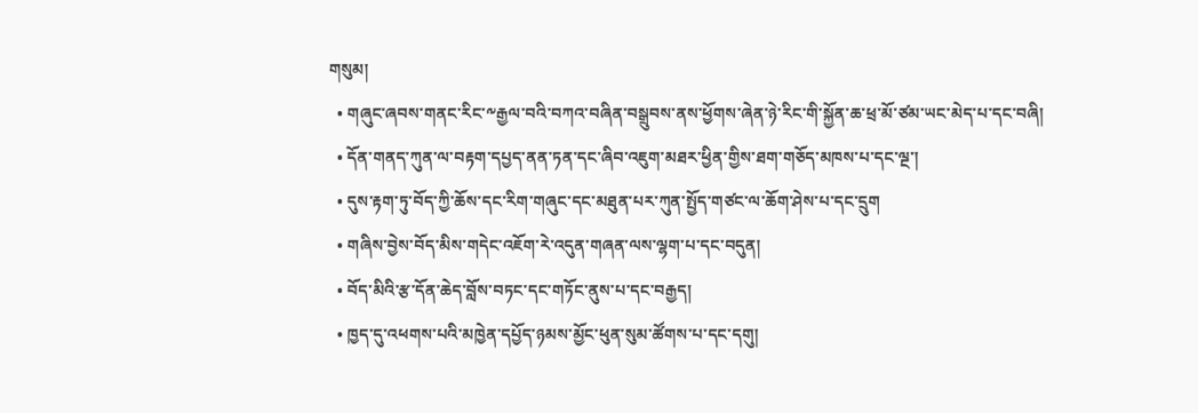གསུམ།
  • གཞུང་ཞབས་གནང་རིང་༸རྒྱལ་བའི་བཀའ་བཞིན་བསྒྲུབས་ནས་ཕྱོགས་ཞེན་ཉེ་རིང་གི་སྐྱོན་ཆ་ཕྲ་མོ་ཙམ་ཡང་མེད་པ་དང་བཞི།
  • དོན་གནད་ཀུན་ལ་བརྟག་དཔྱད་ནན་ཏན་དང་ཞིབ་འཇུག་མཐར་ཕྱིན་གྱིས་ཐག་གཅོད་མཁས་པ་དང་ལྔ་།
  • དུས་རྟག་ཏུ་བོད་ཀྱི་ཆོས་དང་རིག་གཞུང་དང་མཐུན་པར་ཀུན་སྤྱོད་གཙང་ལ་ཆོག་ཤེས་པ་དང་དྲུག
  • གཞིས་བྱེས་བོད་མིས་གདེང་འཇོག་རེ་འདུན་གཞན་ལས་ལྷག་པ་དང་བདུན།
  • བོད་མིའི་རྩ་དོན་ཆེད་བློས་བཏང་དང་གཏོང་ནུས་པ་དང་བརྒྱད།
  • ཁྱད་དུ་འཕགས་པའི་མཁྱེན་དཔྱོད་ཉམས་མྱོང་ཕུན་སུམ་ཚོགས་པ་དང་དགུ།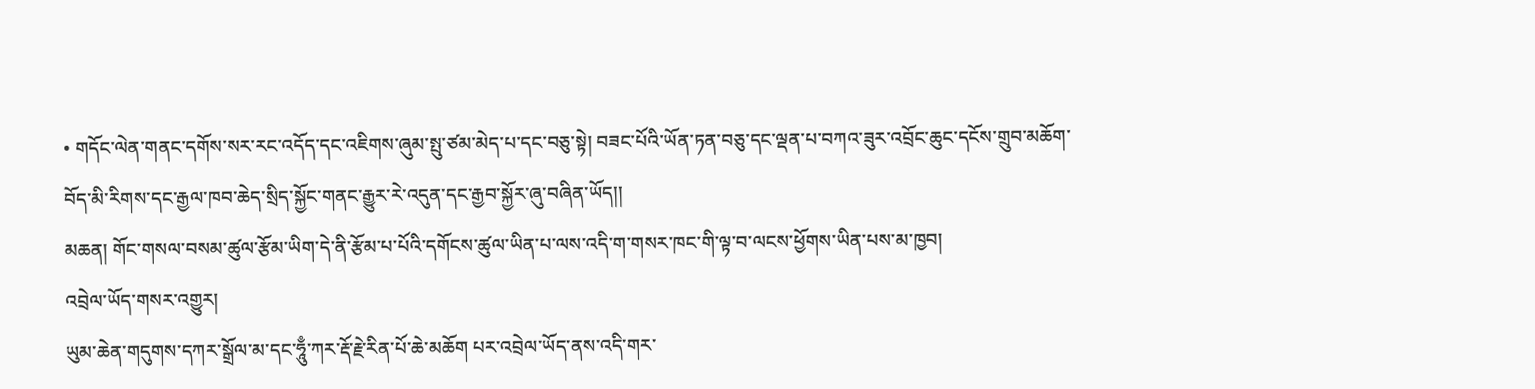• གདོང་ལེན་གནང་དགོས་སར་རང་འདོད་དང་འཇིགས་ཞུམ་སྤུ་ཙམ་མེད་པ་དང་བཅུ་སྟེ། བཟང་པོའི་ཡོན་ཏན་བཅུ་དང་ལྡན་པ་བཀའ་ཟུར་འབྲོང་ཆུང་དངོས་གྲུབ་མཆོག་བོད་མི་རིགས་དང་རྒྱལ་ཁབ་ཆེད་སྲིད་སྐྱོང་གནང་རྒྱུར་རེ་འདུན་དང་རྒྱབ་སྐྱོར་ཞུ་བཞིན་ཡོད།།
མཆན། གོང་གསལ་བསམ་ཚུལ་རྩོམ་ཡིག་དེ་ནི་རྩོམ་པ་པོའི་དགོངས་ཚུལ་ཡིན་པ་ལས་འདི་ག་གསར་ཁང་གི་ལྟ་བ་ལངས་ཕྱོགས་ཡིན་པས་མ་ཁྱབ།
འབྲེལ་ཡོད་གསར་འགྱུར།
ཡུམ་ཆེན་གདུགས་དཀར་སྒྲོལ་མ་དང་ཧཱུྃ་ཀར་རྡོ་རྗེ་རིན་པོ་ཆེ་མཆོག པར་འབྲེལ་ཡོད་ནས་འདི་གར་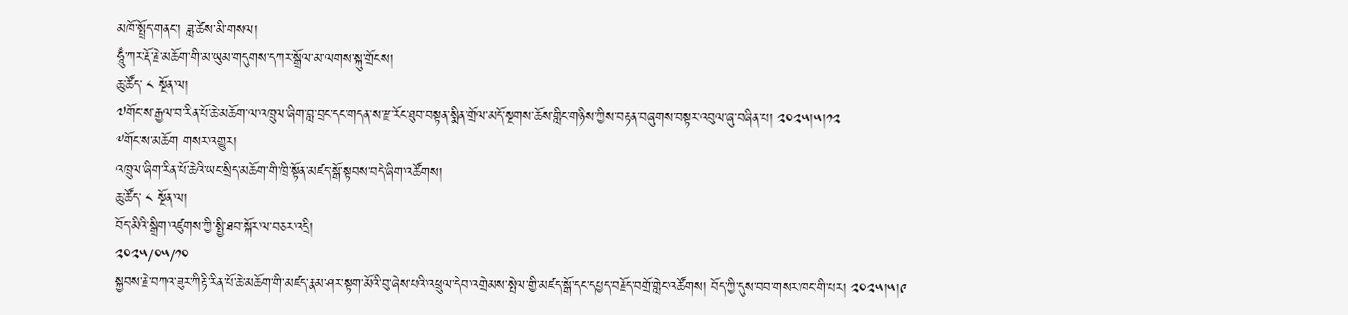མཁོ་སྤྲོད་གནང་། ཟླ་ཚེས་མི་གསལ།
ཧཱུྃ་ཀར་རྡོ་རྗེ་མཆོག་གི་མ་ཡུམ་གདུགས་དཀར་སྒྲོལ་མ་ལགས་སྐུ་གྲོངས།
ཆུ་ཚོད་ ༨ སྔོན་ལ།
༧གོང་ས་རྒྱལ་བ་རིན་པོ་ཆེ་མཆོག་ལ་འཁྲུལ་ཞིག་བླ་བྲང་དང་གདན་ས་རྫ་རོང་ཐུབ་བསྟན་སྨིན་གྲོལ་མདོ་སྔགས་ཆོས་གླིང་གཉིས་ཀྱིས་བརྟན་བཞུགས་བསྟར་འབུལ་ཞུ་བཞིན་པ། ༢༠༢༥།༥།༡༢
༸གོང་ས་མཆོག གསར་འགྱུར།
འཁྲུལ་ཞིག་རིན་པོ་ཆེའི་ཡང་སྲིད་མཆོག་གི་ཁྲི་སྟོན་མཛད་སྒོ་སྟབས་བདེ་ཞིག་འཚོགས།
ཆུ་ཚོད་ ༨ སྔོན་ལ།
བོད་མིའི་སྒྲིག་འཛུགས་ཀྱི་སྤྱི་ཐབ་སྐོར་ལ་བཅར་འདྲི།
༢༠༢༥/༠༥/༡༠
སྐྱབས་རྗེ་བཀའ་ཟུར་ཀིརྟི་རིན་པོ་ཆེ་མཆོག་གི་མཛད་རྣམ་ཤར་སྟག་མོའི་བུ་ཞེས་པའི་འཕྲུལ་དེབ་འགྲེམས་སྤེལ་གྱི་མཛད་སྒོ་དང་དཔྱད་བརྗོད་བགྲོ་གླེང་འཚོགས། བོད་ཀྱི་དུས་བབ་གསར་ཁང་གི་པར། ༢༠༢༥།༥།༩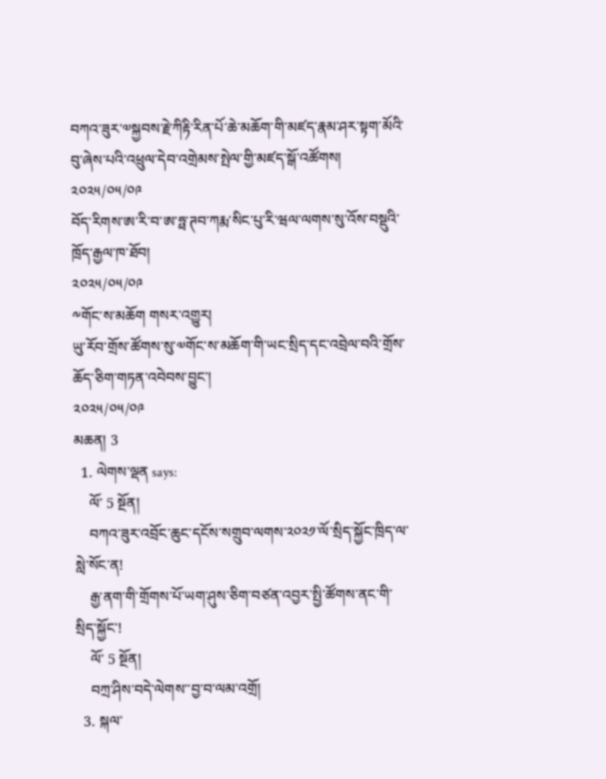བཀའ་ཟུར་༧སྐྱབས་རྗེ་ཀིརྟི་རིན་པོ་ཆེ་མཆོག་གི་མཛད་རྣམ་ཤར་སྟག་མོའི་བུ་ཞེས་པའི་འཕྲུལ་དེབ་འགྲེམས་སྤེལ་གྱི་མཛད་སྒོ་འཚོགས།
༢༠༢༥/༠༥/༠༩
བོད་རིགས་ཨ་རི་བ་ཨ་ཧྥ་ཊབ་ཀརྨ་སིང་པུ་རི་ཝལ་ལགས་སུ་འོས་བསྡུའི་ཁྲོད་རྒྱལ་ཁ་ཐོབ།
༢༠༢༥/༠༥/༠༩
༸གོང་ས་མཆོག གསར་འགྱུར།
ཡུ་རོབ་གྲོས་ཚོགས་སུ་༧གོང་ས་མཆོག་གི་ཡང་སྲིད་དང་འབྲེལ་བའི་གྲོས་ཆོད་ཅིག་གཏན་འབེབས་བྱུང་།
༢༠༢༥/༠༥/༠༩
མཆན། 3
  1. ལེགས་ལྡན says:
    ལོ་ 5 སྔོན།
    བཀའ་ཟུར་འབྲོང་ཆུང་དངོས་སགྲུབ་ལགས་༢༠༢༡་ལོ་སྲིད་སྐྱོང་ཁྲིད་ལ་སླེ་སོང་ན!
    རྒྱ་ནག་གི་གྲོགས་པོ་ཡག་ཤུས་ཅིག་བཙན་འབྱར་སྤྱི་ཚོགས་ནང་གི་སྲིད་སྐྱོང་!
    ལོ་ 5 སྔོན།
    བཀྲ་ཤིས་བདེ་ལེགས་་བྱ་བ་ལམ་འགྲོ།
  3. སྐལ་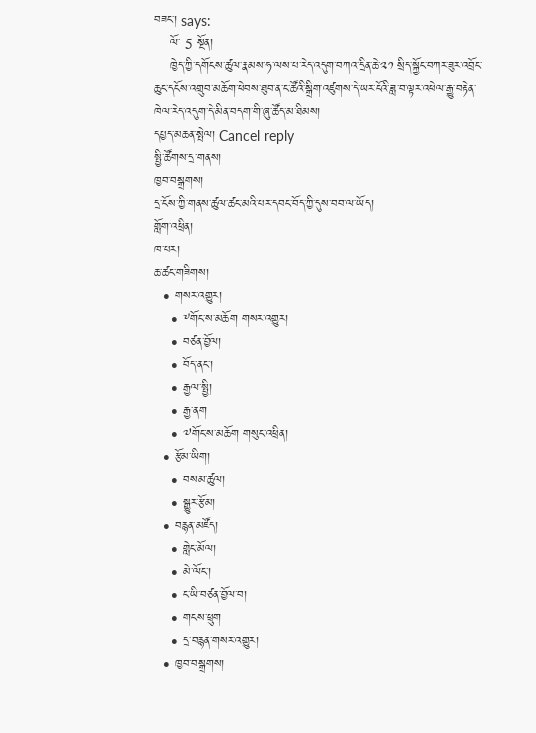བཟང་། says:
    ལོ་ 5 སྔོན།
    ཁྱེད་ཀྱི་དགོངས་ཚུལ་རྣམས་ཧ་ལས་པ་རེད་འདུག་བཀའ་དྲིན་ཆེ་༢༡ སྲིད་སྐྱོང་བཀར་ཟུར་འབྲོང་ཆུང་དངོས་འགྲུབ་མཆོག་ཕེབས་ཐུབ་ན་ང་ཚོའི་སྒྲིག་འཛུགས་དེ་ཡར་ངོའི་ཟླ་བ་ལྟར་འཕེལ་རྒྱུ་བརྟེན་ཁེལ་རེད་འདུག་དེ་མིན་བདག་གི་ཞུ་ཚོད་མ་ཐིམས།
དཔྱད་མཆན་སྤེལ། Cancel reply
སྤྱི་ཚོགས་དྲ་གནས།
ཁྱབ་བསྒྲགས།
དྲ་ངོས་ཀྱི་གནས་ཚུལ་ཚང་མའི་པར་དབང་བོད་ཀྱི་དུས་བབ་ལ་ཡོད།
གློག་འཕྲིན།
ཁ་པར།
ཆ་ཚང་གཟིགས།
  • གསར་འགྱུར།
    • ༸གོང་ས་མཆོག གསར་འགྱུར།
    • བཙན་བྱོལ།
    • བོད་ནང་།
    • རྒྱལ་སྤྱི།
    • རྒྱ་ནག
    • ༧གོང་ས་མཆོག གསུང་འཕྲིན།
  • རྩོམ་ཡིག།
    • བསམ་ཚུལ།
    • སྒྱུར་རྩོམ།
  • བརྙན་མཛོད།
    • གླེང་མོལ།
    • མེ་ལོང་།
    • ང་ཡི་བཙན་བྱོལ་བ།
    • གངས་ཕྲུག
    • དྲ་བརྙན་གསར་འགྱུར།
  • ཁྱབ་བསྒྲགས།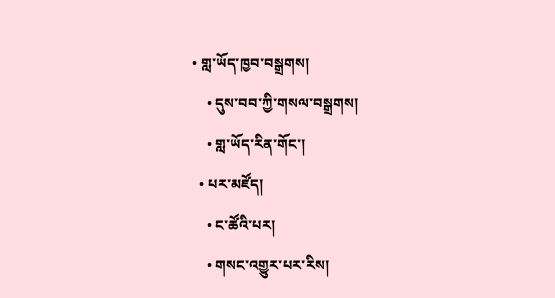• གླ་ཡོད་ཁྱབ་བསྒྲགས།
    • དུས་བབ་ཀྱི་གསལ་བསྒྲགས།
    • གླ་ཡོད་རིན་གོང་།
  • པར་མཛོད།
    • ང་ཚོའི་པར།
    • གསང་འགྱུར་པར་རིས།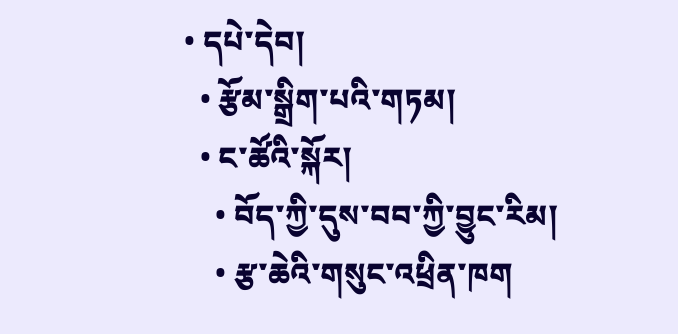• དཔེ་དེབ།
  • རྩོམ་སྒྲིག་པའི་གཏམ།
  • ང་ཚོའི་སྐོར།
    • བོད་ཀྱི་དུས་བབ་ཀྱི་བྱུང་རིམ།
    • རྩ་ཆེའི་གསུང་འཕྲིན་ཁག